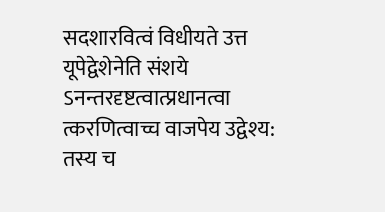सदशारवित्वं विधीयते उत्त यूपेद्वेशेनेति संशये ऽनन्तरदृष्टत्वात्प्रधानत्वा त्करणित्वाच्च वाजपेय उद्वेश्य: तस्य च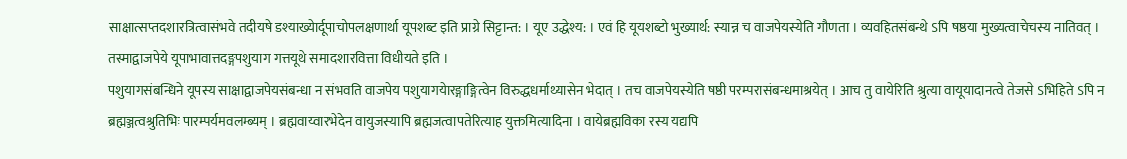साक्षात्सप्तदशारत्रित्वासंभवे तदीयषे डश्याख्येार्दूपाचोपलक्षणार्था यूपशब्ट इति प्राग्रे सिट्टान्त: । यूए उद्धेश्य: । एवं हि यूयशब्टो भुख्यार्थ: स्यान्न च वाजपेयस्येति गौणता । व्यवहितसंबन्थे ऽपि षष्ठया मुख्यत्वाचेचस्य नातिवत् । तस्माद्वाजपेये यूपाभावात्तदङ्गपशुयाग गत्तयूथे समादशारवित्ता विधीयते इति ।
पशुयागसंबन्धिने यूपस्य साक्षाद्वाजपेयसंबन्धा न संभवति वाजपेय पशुयागयेारङ्गाङ्गित्वेन विरुद्धधर्माथ्यासेन भेदात् । तच वाजपेयस्येति षष्ठी परम्परासंबन्धमाश्रयेत् । आच तु वायेरिति श्रुत्या वायूयादानत्वे तेजसे ऽभिहिते ऽपि न ब्रह्मञ्जत्वश्रुतिभिः पारम्पर्यमवलम्ब्यम् । ब्रह्मवाय्वारभेदेन वायुजस्यापि ब्रह्मजत्वापतेरित्याह युक्तमित्यादिना । वायेब्रह्मविका रस्य यद्यपि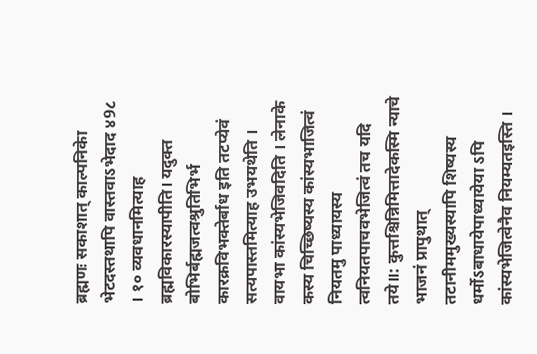ब्रह्मणः सकाशात् काल्पनिकेा भेटदस्तथापि वास्तवाऽभेदाद ४9८ । १० व्यवधानमित्याह ब्रह्मविकारस्यापीति। यदुक्त बोभिर्बह्मजत्वश्रुतिभिर्भ कारक्रविभक्तेर्बाध इति तटप्येवं सत्यपास्तमित्याह उभयथेति । वायभा कांस्यभेजिवदिति । लेनाके कस्य चिच्छिष्यस्य कांस्यभाजित्वं नियतमु पाध्यायस्य त्वनियतपाचवभेजित्वं तच यदि तये॥: कुत्तश्चिन्निमित्तादेकस्मि न्याचे भाजनं प्रापुथात् तटानीममुख्यस्यापि शिष्यस्य धर्मोऽबाधायेपाध्यायेया ऽपि कांस्यभेजित्वेनैव नियम्यतइस्ति ।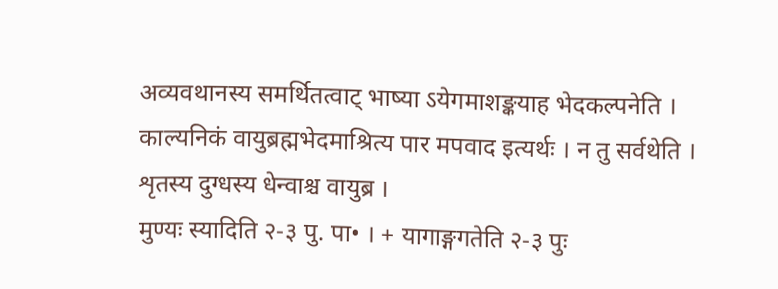अव्यवथानस्य समर्थितत्वाट् भाष्या ऽयेगमाशङ्कयाह भेदकल्पनेति । काल्यनिकं वायुब्रह्मभेदमाश्रित्य पार मपवाद इत्यर्थः । न तु सर्वथेति । शृतस्य दुग्धस्य धेन्वाश्च वायुब्र ।
मुण्यः स्यादिति २-३ पु. पा• । + यागाङ्गगतेति २-३ पुः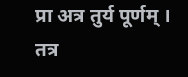प्रा अत्र तुर्य पूर्णम् । तत्र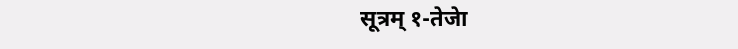सूत्रम् १-तेजेा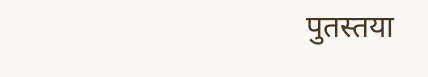पुतस्तया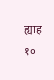ह्याह १०